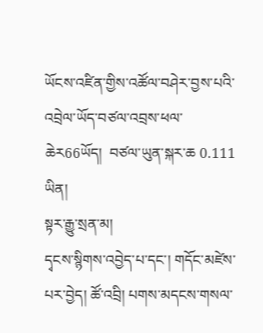ཡོངས་འཛིན་གྱིས་འཚོལ་བཤེར་བྱས་པའི་འབྲེལ་ཡོད་བཙལ་འབྲས་ཕལ་ཆེར66ཡོད།  བཙལ་ཡུན་སྐར་ཆ 0.111 ཡིན།
སྟར་རྒྱུ་སྲན་མ།
དྭངས་སྙིགས་འབྱེད་པ་དང་། གདོང་མཛེས་པར་བྱེད། ཚོ་འབྲི། པགས་མདངས་གསལ་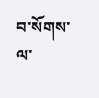བ་སོགས་ལ་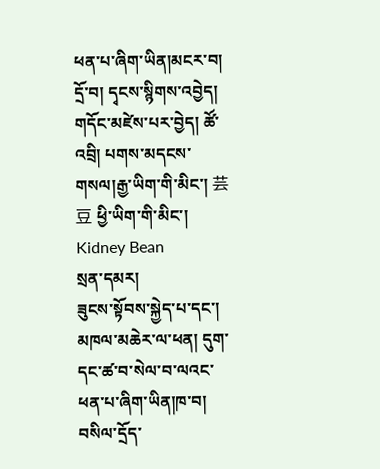ཕན་པ་ཞིག་ཡིན།མངར་བ། དྲོ་བ། དྭངས་སྙིགས་འབྱེད། གདོང་མཛེས་པར་བྱེད། ཚོ་འབྲི། པགས་མདངས་གསལ།རྒྱ་ཡིག་གི་མིང་། 芸豆 ཕྱི་ཡིག་གི་མིང་། Kidney Bean
སྲན་དམར།
ཟུངས་སྟོབས་སྐྱེད་པ་དང་། མཁལ་མཆེར་ལ་ཕན། དུག་དང་ཚ་བ་སེལ་བ་ལའང་ཕན་པ་ཞིག་ཡིན།ཁ་བ། བསིལ་དྲོད་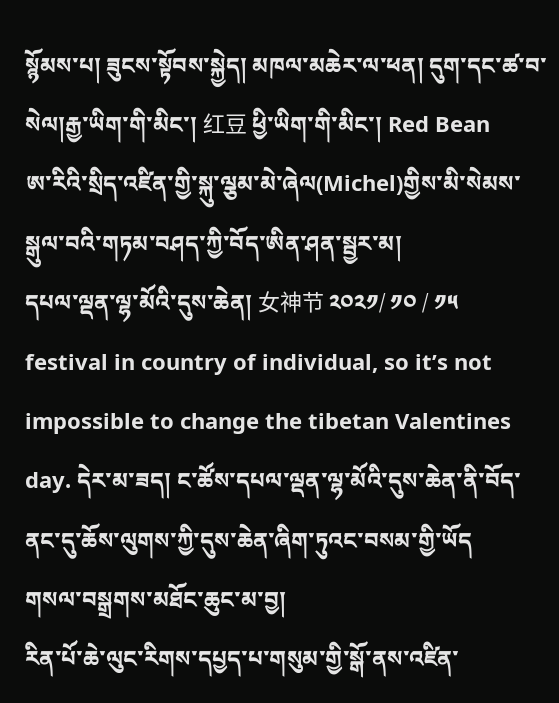སྙོམས་པ། ཟུངས་སྟོབས་སྐྱེད། མཁལ་མཆེར་ལ་ཕན། དུག་དང་ཚ་བ་སེལ།རྒྱ་ཡིག་གི་མིང་། 红豆 ཕྱི་ཡིག་གི་མིང་། Red Bean
ཨ་རིའི་སྲིད་འཛིན་གྱི་སྐུ་ལྕམ་མེ་ཞེལ(Michel)གྱིས་མི་སེམས་སྒུལ་བའི་གཏམ་བཤད་ཀྱི་བོད་ཨིན་ཤན་སྦྱར་མ།
དཔལ་ལྡན་ལྷ་མོའི་དུས་ཆེན། 女神节 ༢༠༢༡/ ༡༠ / ༡༥
festival in country of individual, so it’s not impossible to change the tibetan Valentines day. དེར་མ་ཟད། ང་ཚོས་དཔལ་ལྡན་ལྷ་མོའི་དུས་ཆེན་ནི་བོད་ནང་དུ་ཆོས་ལུགས་ཀྱི་དུས་ཆེན་ཞིག་ཏུའང་བསམ་གྱི་ཡོད
གསལ་བསྒྲགས་མཐོང་ཆུང་མ་བྱ།
རིན་པོ་ཆེ་ལུང་རིགས་དཔྱད་པ་གསུམ་གྱི་སྒོ་ནས་འཛིན་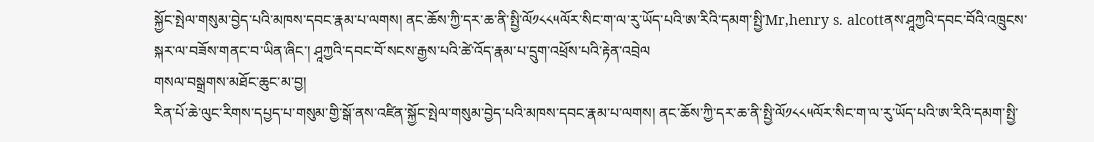སྐྱོང་སྤེལ་གསུམ་བྱེད་པའི་མཁས་དབང་རྣམ་པ་ལགས། ནང་ཆོས་ཀྱི་དར་ཆ་ནི་སྤྱི་ལོ༡༨༨༥ལོར་སིང་ག་ལ་རུ་ཡོད་པའི་ཨ་རིའི་དམག་སྤྱི་Mr,henry s. alcottནས་ཤཱཀྱའི་དབང་བོའི་འཁྲུངས་སྐར་ལ་བཟོས་གནང་བ་ཡིན་ཞིང་། ཤཱཀྱའི་དབང་བོ་སངས་རྒྱས་པའི་ཚེ་འོད་རྣམ་པ་དྲུག་འཕྲོས་པའི་རྟེན་འབྲེལ
གསལ་བསྒྲགས་མཐོང་ཆུང་མ་བྱ།
རིན་པོ་ཆེ་ལུང་རིགས་དཔྱད་པ་གསུམ་གྱི་སྒོ་ནས་འཛིན་སྐྱོང་སྤེལ་གསུམ་བྱེད་པའི་མཁས་དབང་རྣམ་པ་ལགས། ནང་ཆོས་ཀྱི་དར་ཆ་ནི་སྤྱི་ལོ༡༨༨༥ལོར་སིང་ག་ལ་རུ་ཡོད་པའི་ཨ་རིའི་དམག་སྤྱི་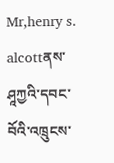Mr,henry s. alcottནས་ཤཱཀྱའི་དབང་བོའི་འཁྲུངས་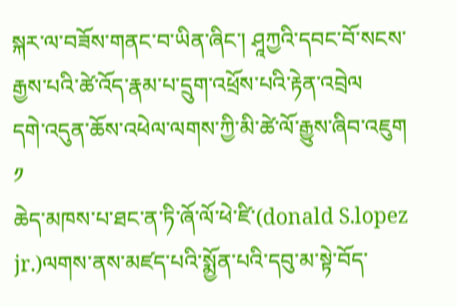སྐར་ལ་བཟོས་གནང་བ་ཡིན་ཞིང་། ཤཱཀྱའི་དབང་བོ་སངས་རྒྱས་པའི་ཚེ་འོད་རྣམ་པ་དྲུག་འཕྲོས་པའི་རྟེན་འབྲེལ
དགེ་འདུན་ཆོས་འཕེལ་ལགས་ཀྱི་མི་ཚེ་ལོ་རྒྱུས་ཞིབ་འཇུག ༡
ཆེད་མཁས་པ་ཐང་ན་ཏི་ཞོ་ལོ་ཕེ་ཛི་(donald S.lopez jr.)ལགས་ནས་མཛད་པའི་སྨྱོན་པའི་དབུ་མ་སྟེ་བོད་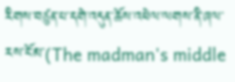རིགས་བཙུན་པ་དགེ་འདུན་ཆོས་འཕེལ་ལགས་ནི་ཞལ་རས་ངོ་མ་(The madman's middle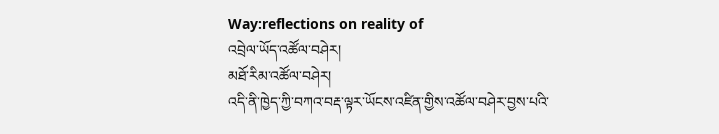Way:reflections on reality of
འབྲེལ་ཡོད་འཚོལ་བཤེར།
མཐོ་རིམ་འཚོལ་བཤེར།
འདི་ནི་ཁྱེད་ཀྱི་བཀའ་བརྡ་ལྟར་ཡོངས་འཛིན་གྱིས་འཚོལ་བཤེར་བྱས་པའི་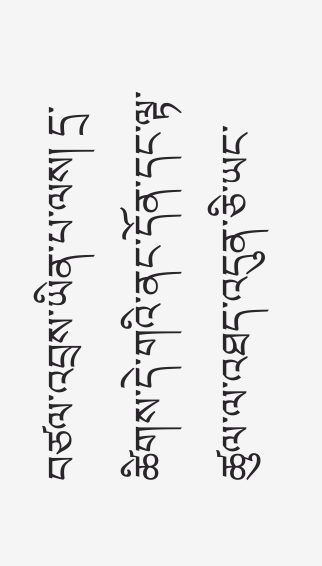བཙལ་འབྲས་ཡིན་པ་ལས། དྲ་ཚིགས་དེ་གའི་ནང་དོན་དང་ལྟ་ཚུལ་ལ་འཐད་འདུན་ཅི་ཡང་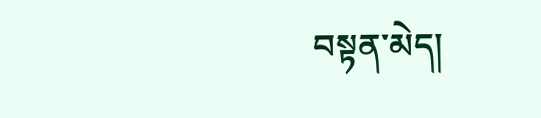བསྟན་མེད།